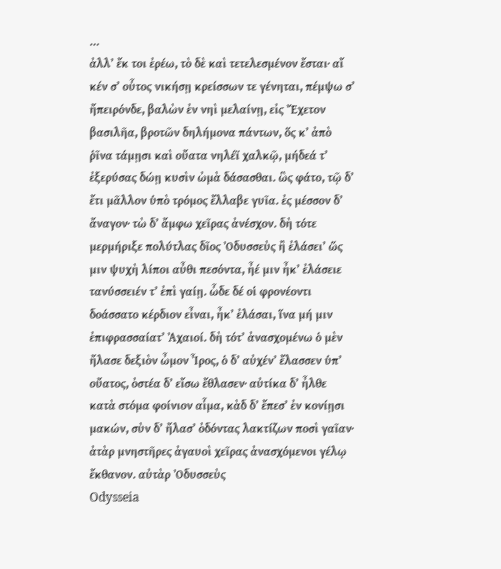…
ἀλλʼ ἔκ τοι ἐρέω, τὸ δὲ καὶ τετελεσμένον ἔσται· αἴ κέν σʼ οὗτος νικήσῃ κρείσσων τε γένηται, πέμψω σʼ ἤπειρόνδε, βαλὼν ἐν νηὶ μελαίνῃ, εἰς Ἔχετον βασιλῆα, βροτῶν δηλήμονα πάντων, ὅς κʼ ἀπὸ ῥῖνα τάμῃσι καὶ οὔατα νηλέϊ χαλκῷ, μήδεά τʼ ἐξερύσας δώῃ κυσὶν ὠμὰ δάσασθαι. ὣς φάτο, τῷ δʼ ἔτι μᾶλλον ὑπὸ τρόμος ἔλλαβε γυῖα. ἐς μέσσον δʼ ἄναγον· τὼ δʼ ἄμφω χεῖρας ἀνέσχον. δὴ τότε μερμήριξε πολύτλας δῖος Ὀδυσσεὺς ἢ ἐλάσειʼ ὥς μιν ψυχὴ λίποι αὖθι πεσόντα, ἦέ μιν ἦκʼ ἐλάσειε τανύσσειέν τʼ ἐπὶ γαίῃ. ὧδε δέ οἱ φρονέοντι δοάσσατο κέρδιον εἶναι, ἦκʼ ἐλάσαι, ἵνα μή μιν ἐπιφρασσαίατʼ Ἀχαιοί. δὴ τότʼ ἀνασχομένω ὁ μὲν ἤλασε δεξιὸν ὦμον Ἶρος, ὁ δʼ αὐχένʼ ἔλασσεν ὑπʼ οὔατος, ὀστέα δʼ εἴσω ἔθλασεν· αὐτίκα δʼ ἦλθε κατὰ στόμα φοίνιον αἷμα, κὰδ δʼ ἔπεσʼ ἐν κονίῃσι μακών, σὺν δʼ ἤλασʼ ὀδόντας λακτίζων ποσὶ γαῖαν· ἀτὰρ μνηστῆρες ἀγαυοὶ χεῖρας ἀνασχόμενοι γέλῳ ἔκθανον. αὐτὰρ Ὀδυσσεὺς
Odysseia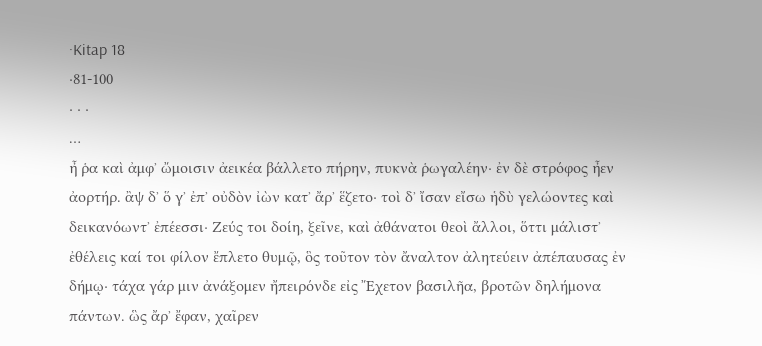·Kitap 18
·81-100
· · ·
…
ἦ ῥα καὶ ἀμφʼ ὤμοισιν ἀεικέα βάλλετο πήρην, πυκνὰ ῥωγαλέην· ἐν δὲ στρόφος ἦεν ἀορτήρ. ἂψ δʼ ὅ γʼ ἐπʼ οὐδὸν ἰὼν κατʼ ἄρʼ ἕζετο· τοὶ δʼ ἴσαν εἴσω ἡδὺ γελώοντες καὶ δεικανόωντʼ ἐπέεσσι· Ζεύς τοι δοίη, ξεῖνε, καὶ ἀθάνατοι θεοὶ ἄλλοι, ὅττι μάλιστʼ ἐθέλεις καί τοι φίλον ἔπλετο θυμῷ, ὃς τοῦτον τὸν ἄναλτον ἀλητεύειν ἀπέπαυσας ἐν δήμῳ· τάχα γάρ μιν ἀνάξομεν ἤπειρόνδε εἰς Ἔχετον βασιλῆα, βροτῶν δηλήμονα πάντων. ὣς ἄρʼ ἔφαν, χαῖρεν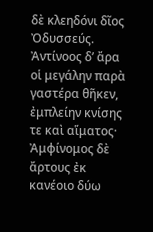δὲ κλεηδόνι δῖος Ὀδυσσεύς. Ἀντίνοος δʼ ἄρα οἱ μεγάλην παρὰ γαστέρα θῆκεν, ἐμπλείην κνίσης τε καὶ αἵματος· Ἀμφίνομος δὲ ἄρτους ἐκ κανέοιο δύω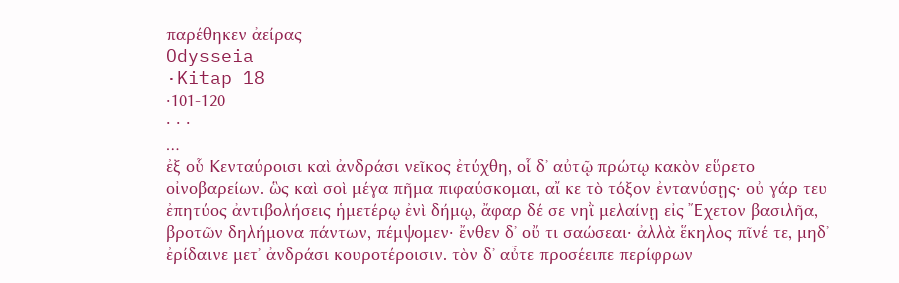παρέθηκεν ἀείρας
Odysseia
·Kitap 18
·101-120
· · ·
…
ἐξ οὗ Κενταύροισι καὶ ἀνδράσι νεῖκος ἐτύχθη, οἷ δʼ αὐτῷ πρώτῳ κακὸν εὕρετο οἰνοβαρείων. ὣς καὶ σοὶ μέγα πῆμα πιφαύσκομαι, αἴ κε τὸ τόξον ἐντανύσῃς· οὐ γάρ τευ ἐπητύος ἀντιβολήσεις ἡμετέρῳ ἐνὶ δήμῳ, ἄφαρ δέ σε νηῒ μελαίνῃ εἰς Ἔχετον βασιλῆα, βροτῶν δηλήμονα πάντων, πέμψομεν· ἔνθεν δʼ οὔ τι σαώσεαι· ἀλλὰ ἕκηλος πῖνέ τε, μηδʼ ἐρίδαινε μετʼ ἀνδράσι κουροτέροισιν. τὸν δʼ αὖτε προσέειπε περίφρων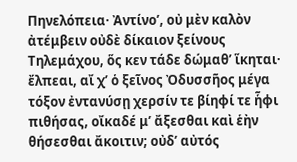Πηνελόπεια· Ἀντίνοʼ, οὐ μὲν καλὸν ἀτέμβειν οὐδὲ δίκαιον ξείνους Τηλεμάχου, ὅς κεν τάδε δώμαθʼ ἵκηται· ἔλπεαι, αἴ χʼ ὁ ξεῖνος Ὀδυσσῆος μέγα τόξον ἐντανύσῃ χερσίν τε βίηφί τε ἧφι πιθήσας, οἴκαδέ μʼ ἄξεσθαι καὶ ἑὴν θήσεσθαι ἄκοιτιν; οὐδʼ αὐτός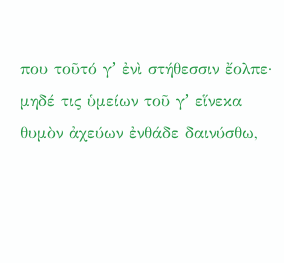που τοῦτό γʼ ἐνὶ στήθεσσιν ἔολπε· μηδέ τις ὑμείων τοῦ γʼ εἵνεκα θυμὸν ἀχεύων ἐνθάδε δαινύσθω,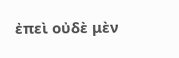ἐπεὶ οὐδὲ μὲν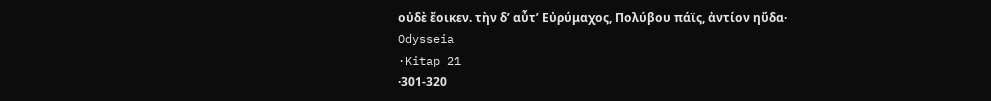οὐδὲ ἔοικεν. τὴν δʼ αὖτʼ Εὐρύμαχος, Πολύβου πάϊς, ἀντίον ηὔδα·
Odysseia
·Kitap 21
·301-320